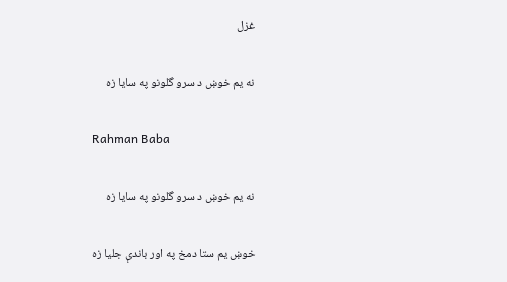غزل

نه يم خوښ د سرو گلونو په سايا زه

Rahman Baba

نه يم خوښ د سرو گلونو په سايا زه

خوښ يم ستا دمخ په اور باندې جليا زه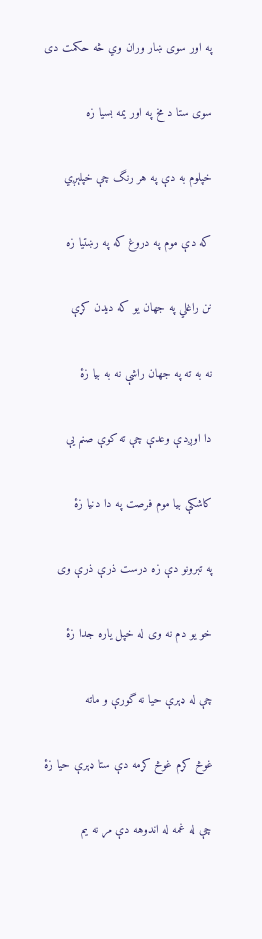په اور سوی ښار وران وي څه حکمت دی

سوی ستا د مخ په اور يمه بسيا زه

خپلوم به دې په هر رنگ چې خپلېږي

که دې موم په دروغ که په رښتيا زه

نن راغلي په جهان يو که ديدن کړې

نه به ته په جهان راشې نه به بيا زۀ

دا اوږدې وعدې چې ته کوې صنم يې

کاشکې بيا موم فرصت په دا دنيا زۀ

په تبرونو دې زه درست ذرې ذرې وی

خو يو دم نه وی له خپل ياره جدا زۀ

چې له ډېرې حيا نه گورې و ماته

غوڅ کړم غوڅ کړمه دې ستا ډېرې حيا زۀ

چې له غمه له اندوهه دې مړ نه يم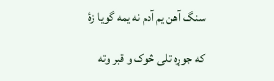سنگ آهن يم آدم نه يمه گويا زۀ

که جوړه تلی څوک و قبر وته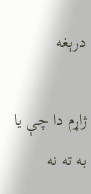درېغه

ژاړم دا چې يا به ته نه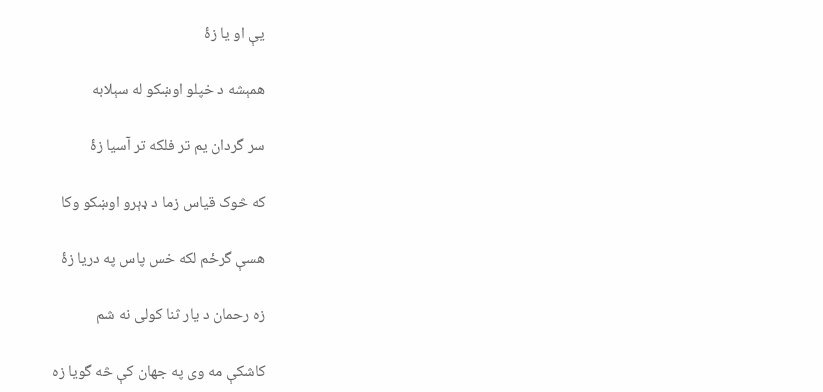يې او يا زۀ

همېشه د خپلو اوښکو له سېلابه

سر گردان يم تر فلکه تر آسيا زۀ

که څوک قياس زما د ډېرو اوښکو وکا

هسې گرځم لکه خس پاس په دريا زۀ

زه رحمان د يار ثنا کولی نه شم

کاشکې مه وی په جهان کې څه گويا زه